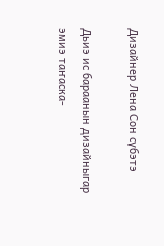Дизайнер Лена Сон сүбэтэ

Дьиэ ис бараанын дизайныгар эмиэ таҥаска-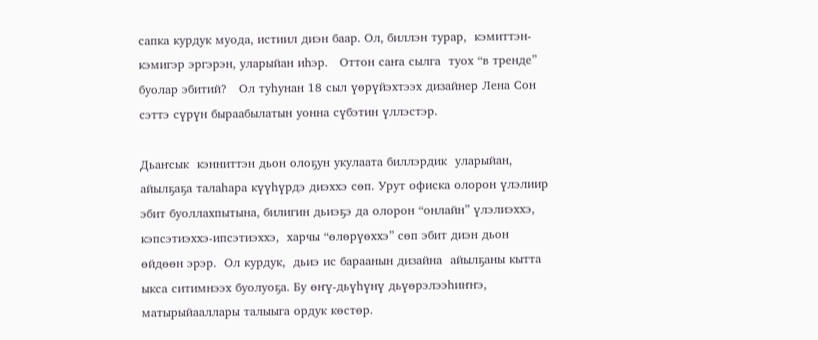сапка курдук муода, истиил диэн баар. Ол, биллэн турар,  кэмиттэн-кэмигэр эргэрэн, уларыйан иһэр.   Оттон саҥа сылга  туох “в тренде” буолар эбитий?   Ол туһунан 18 сыл үөрүйэхтээх дизайнер Лена Сон сэттэ сүрүн быраабылатын уонна сүбэтин үллэстэр.

Дьаҥсык  кэнниттэн дьон олоҕун укулаата биллэрдик  уларыйан, айылҕаҕа талаһара күүһүрдэ диэххэ сөп. Урут офиска олорон үлэлиир эбит буоллахпытына, билигин дьиэҕэ да олорон “онлайн” үлэлиэххэ, кэпсэтиэххэ-ипсэтиэххэ,  харчы “өлөрүөххэ” сөп эбит диэн дьон өйдөөн эрэр.  Ол курдук,  дьиэ ис бараанын дизайна  айылҕаны кытта ыкса ситимнээх буолуоҕа. Бу өҥү-дьүһүнү дьүөрэлээһиҥҥэ, матырыйааллары талыыга ордук көстөр.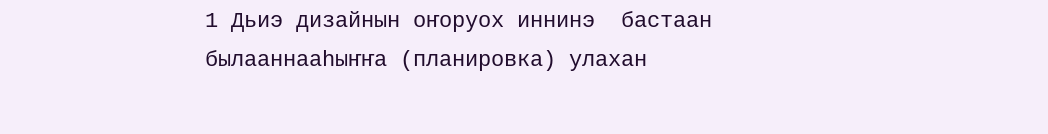1 Дьиэ дизайнын оҥоруох иннинэ  бастаан былааннааһыҥҥа (планировка) улахан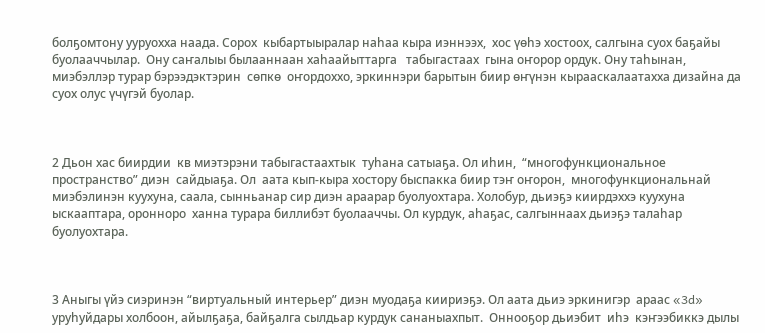болҕомтону ууруохха наада. Сорох  кыбартыыралар наһаа кыра иэннээх,  хос үөһэ хостоох, салгына суох баҕайы буолааччылар.  Ону саҥалыы былааннаан хаһаайыттарга   табыгастаах  гына оҥорор ордук. Ону таһынан,  миэбэллэр турар бэрээдэктэрин  сөпкө  оҥордоххо, эркиннэри барытын биир өҥүнэн кырааскалаатахха дизайна да суох олус үчүгэй буолар.



2 Дьон хас биирдии  кв миэтэрэни табыгастаахтык  туһана сатыаҕа. Ол иһин,  “многофункциональное пространство” диэн  сайдыаҕа. Ол  аата кып-кыра хостору быспакка биир тэҥ оҥорон,  многофункциональнай миэбэлинэн куухуна, саала, сынньанар сир диэн араарар буолуохтара. Холобур, дьиэҕэ киирдэххэ куухуна ыскааптара, оронноро  ханна турара биллибэт буолааччы. Ол курдук, аһаҕас, салгыннаах дьиэҕэ талаһар буолуохтара.



3 Аныгы үйэ сиэринэн “виртуальный интерьер” диэн муодаҕа киириэҕэ. Ол аата дьиэ эркинигэр  араас «3d»   уруһуйдары холбоон, айылҕаҕа, байҕалга сылдьар курдук сананыахпыт.  Оннооҕор дьиэбит  иһэ  кэҥээбиккэ дылы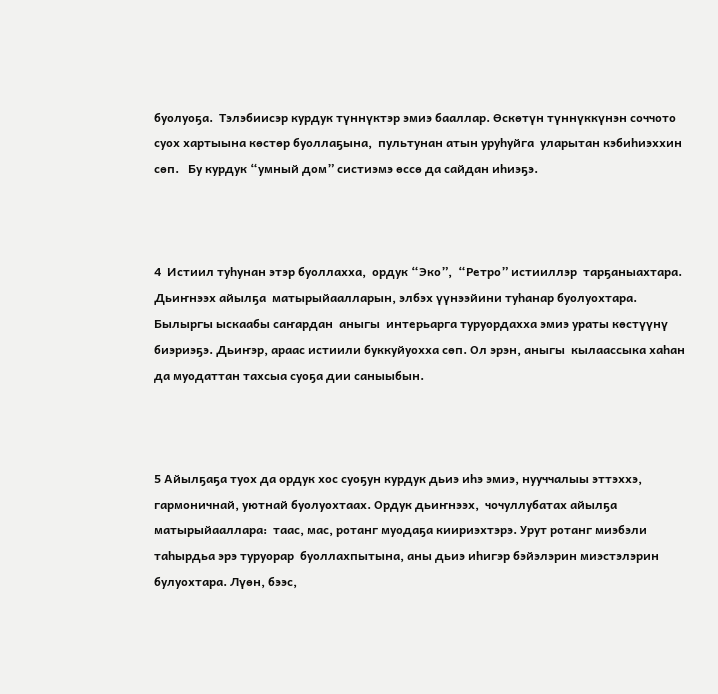буолуоҕа.  Тэлэбиисэр курдук түннүктэр эмиэ бааллар. Өскөтүн түннүккүнэн соччото суох хартыына көстөр буоллаҕына,  пультунан атын уруһуйга  уларытан кэбиһиэххин  сөп.   Бу курдук “умный дом” систиэмэ өссө да сайдан иһиэҕэ.



4  Истиил туһунан этэр буоллахха,  ордук “Эко”,  “Ретро” истииллэр  тарҕаныахтара.  Дьиҥнээх айылҕа  матырыйаалларын, элбэх үүнээйини туһанар буолуохтара. Былыргы ыскаабы саҥардан  аныгы  интерьарга туруордахха эмиэ ураты көстүүнү  биэриэҕэ. Дьиҥэр, араас истиили буккуйуохха сөп. Ол эрэн, аныгы  кылаассыка хаһан да муодаттан тахсыа суоҕа дии саныыбын.



5 Айылҕаҕа туох да ордук хос суоҕун курдук дьиэ иһэ эмиэ, нууччалыы эттэххэ,  гармоничнай, уютнай буолуохтаах. Ордук дьиҥнээх,  чочуллубатах айылҕа    матырыйааллара:  таас, мас, ротанг муодаҕа киириэхтэрэ. Урут ротанг миэбэли таһырдьа эрэ туруорар  буоллахпытына, аны дьиэ иһигэр бэйэлэрин миэстэлэрин булуохтара. Лүөн, бээс,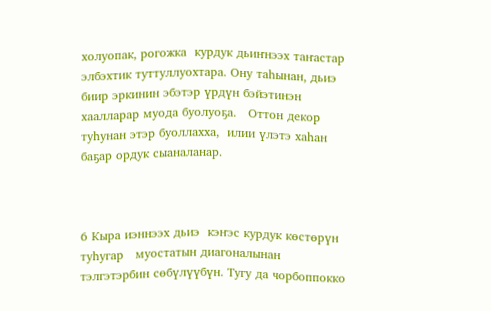холуопак, рогожка  курдук дьиҥнээх таҥастар элбэхтик туттуллуохтара. Ону таһынан, дьиэ биир эркинин эбэтэр үрдүн бэйэтинэн хаалларар муода буолуоҕа.   Оттон декор туһунан этэр буоллахха,  илии үлэтэ хаһан баҕар ордук сыаналанар.



6 Кыра иэннээх дьиэ  кэҥэс курдук көстөрүн туһугар   муостатын диагоналынан  тэлгэтэрбин сөбүлүүбүн. Тугу да чорбоппокко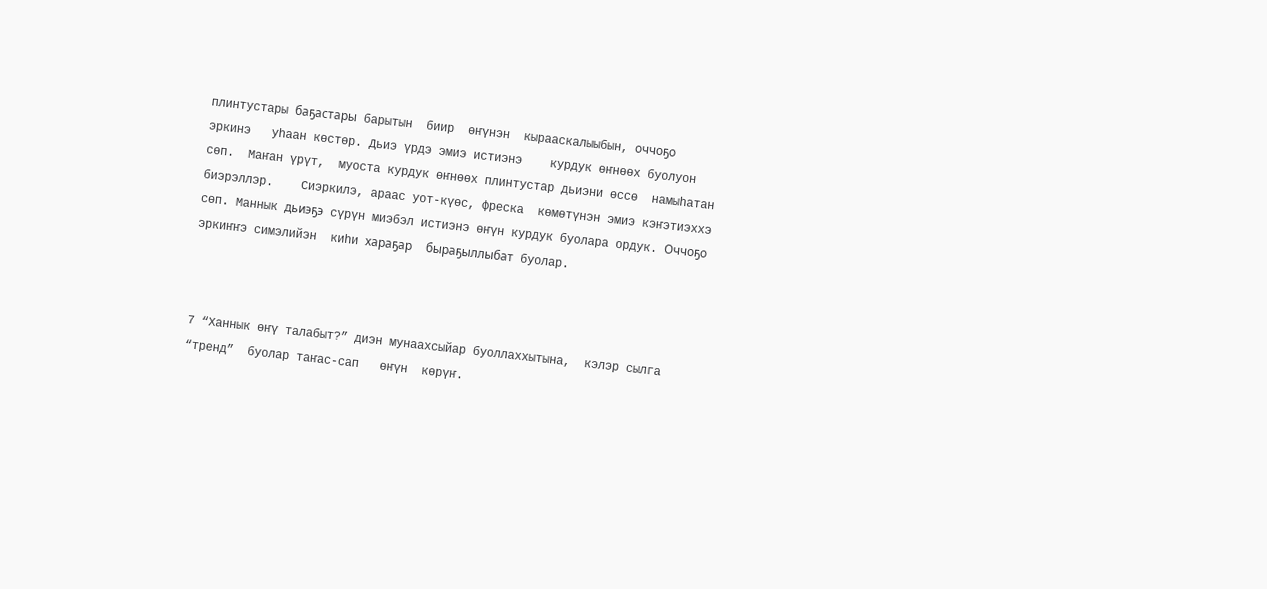плинтустары баҕастары барытын  биир  өҥүнэн  кырааскалыыбын, оччоҕо  эркинэ   уһаан көстөр. Дьиэ үрдэ эмиэ истиэнэ    курдук өҥнөөх буолуон сөп.  Маҥан үрүт,  муоста курдук өҥнөөх плинтустар дьиэни өссө  намыһатан биэрэллэр.    Сиэркилэ, араас уот-күөс, фреска  көмөтүнэн эмиэ кэҥэтиэххэ сөп. Маннык дьиэҕэ сүрүн миэбэл истиэнэ өҥүн курдук буолара ордук. Оччоҕо эркиҥҥэ симэлийэн  киһи хараҕар  быраҕыллыбат буолар.



7 “Ханнык өҥү талабыт?” диэн мунаахсыйар буоллаххытына,  кэлэр сылга “тренд”  буолар таҥас-сап   өҥүн  көрүҥ.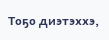Тоҕо диэтэххэ,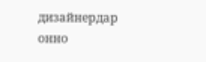дизайнердар онно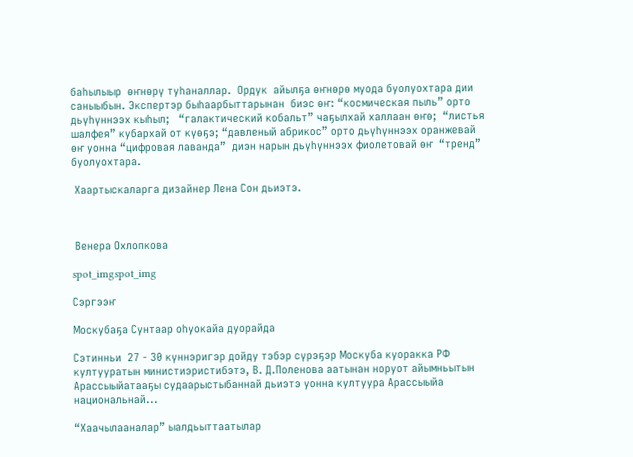баһылыыр  өҥнөрү туһаналлар.  Ордук  айылҕа өҥнөрө муода буолуохтара дии саныыбын. Экспертэр быһаарбыттарынан  биэс өҥ: “космическая пыль” орто дьүһүннээх кыһыл;   “галактический кобальт” чаҕылхай халлаан өҥө;  “листья шалфея” кубархай от күөҕэ; “давленый абрикос” орто дьүһүннээх оранжевай өҥ уонна “цифровая лаванда”  диэн нарын дьүһүннээх фиолетовай өҥ  “тренд” буолуохтара.

 Хаартыскаларга дизайнер Лена Сон дьиэтэ.



 Венера Охлопкова

spot_imgspot_img

Сэргээҥ

Москубаҕа Сунтаар оһуокайа дуорайда

Сэтинньи  27 - 30 күннэригэр дойду тэбэр сүрэҕэр Москуба куоракка РФ култууратын министиэристибэтэ, В. Д.Поленова аатынан норуот айымньытын Арассыыйатааҕы судаарыстыбаннай дьиэтэ уонна култуура Арассыыйа национальнай...

“Хаачылааналар” ыалдьыттаатылар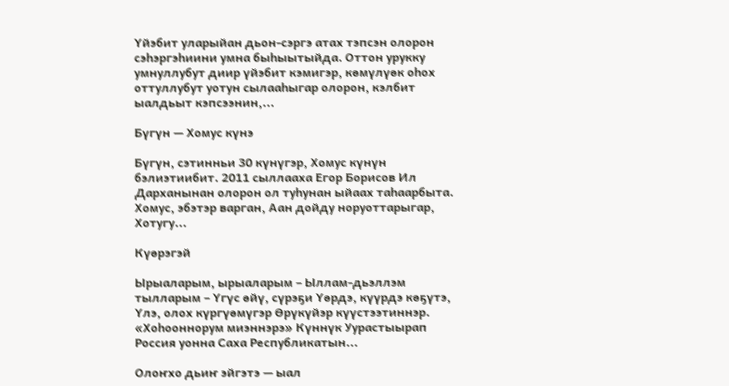Үйэбит уларыйан дьон-сэргэ атах тэпсэн олорон сэһэргэһиини умна быһыытыйда. Оттон урукку умнуллубут диир үйэбит кэмигэр, көмүлүөк оһох оттуллубут уотун сылааһыгар олорон, кэлбит ыалдьыт кэпсээнин,...

Бүгүн — Хомус күнэ

Бүгүн, сэтинньи 30 күнүгэр, Хомус күнүн бэлиэтиибит. 2011 сыллааха Егор Борисов Ил Дарханынан олорон ол туһунан ыйаах таһаарбыта. Хомус, эбэтэр варган, Аан дойду норуоттарыгар, Хотугу...

Күөрэгэй

Ырыаларым, ырыаларым – Ыллам-дьэллэм тылларым – Үгүс өйү, сүрэҕи Үөрдэ, күүрдэ көҕүтэ, Үлэ, олох күргүөмүгэр Өрүкүйэр күүстээтиннэр. «Хоһооннорум миэннэрэ» Күннүк Уурастыырап Россия уонна Саха Республикатын...

Олоҥхо дьиҥ эйгэтэ — ыал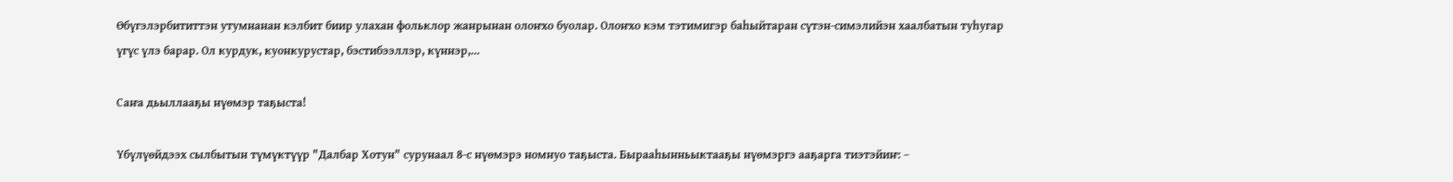Өбүгэлэрбититтэн утумнанан кэлбит биир улахан фольклор жанрынан олоҥхо буолар. Олоҥхо кэм тэтимигэр баһыйтаран сүтэн-симэлийэн хаалбатын туһугар үгүс үлэ барар. Ол курдук, куонкурустар, бэстибээллэр, күннэр,...

Саҥа дьыллааҕы нүөмэр таҕыста!

Үбүлүөйдээх сылбытын түмүктүүр "Далбар Хотун" сурунаал 8-с нүөмэрэ номнуо таҕыста. Бырааһынньыктааҕы нүөмэргэ ааҕарга тиэтэйиҥ: –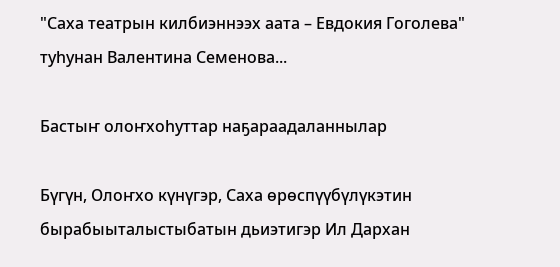"Саха театрын килбиэннээх аата – Евдокия Гоголева" туһунан Валентина Семенова...

Бастыҥ олоҥхоһуттар наҕараадаланнылар

Бүгүн, Олоҥхо күнүгэр, Саха өрөспүүбүлүкэтин бырабыыталыстыбатын дьиэтигэр Ил Дархан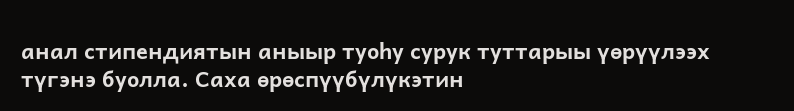анал стипендиятын аныыр туоһу сурук туттарыы үөрүүлээх түгэнэ буолла. Саха өрөспүүбүлүкэтин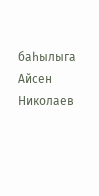баһылыга Айсен Николаев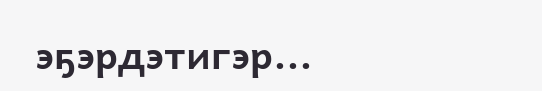эҕэрдэтигэр...